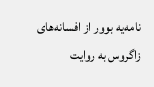نامه‌یه‌ بوور از افسانه‌های زاگروس به روایت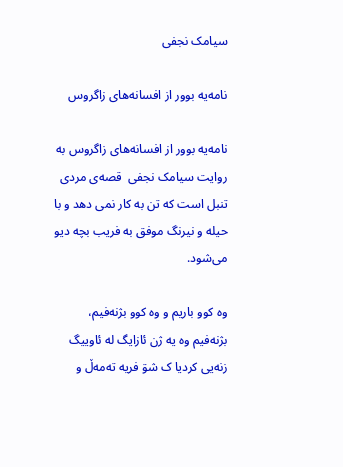سیامک نجفی

نامه‌یه‌ بوور از افسانه‌های زاگروس

نامه‌یه‌ بوور از افسانه‌های زاگروس به روایت سیامک نجفی  قصه‌ی مردی تنبل است که تن به کار نمی دهد و با حیله و نیرنگ موفق به فریب بچه دیو می‌شود.

وه‌ کوو باریم و وه‌ کوو بژنه‌فیم، بژنه‌فیم وه‌ یه‌ ژن ئازایگ له‌ ئاوییگ زنه‌یی کردیا ک شۊ فریه‌ ته‌مه‌ڵ و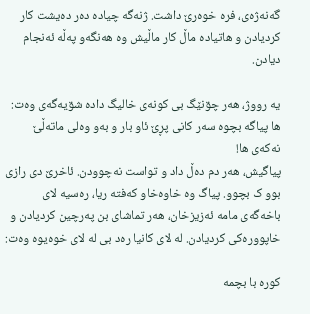گه‌نه‌ژه‌ی، فره‌ خوه‌رێ داشت. ژنه‌گه‌ چیاده‌ ده‌ر ده‌یشت کار کردیادن و هاتیاده‌ ماڵ کار ماڵیش وه‌ هه‌نگه‌و په‌ڵه‌ ئه‌نجام دیادن.

یه‌ رووژ، هه‌ر چۊنێگ بی کونه‌ی خالیگ داده‌ شۊیه‌گه‌ی وه‌ت:
ها پیاگه‌ بچوه‌ سه‌ر کانی پڕێ ئاو بار و به‌و وه‌لی ماته‌ڵێ نه‌که‌ی ها!
پیاگیش، هه‌ر دم ده‌ڵ داد و تواست نه‌چوودن. ئاخرێ دی رازی بوو ک بچوو. پیاگ وه‌ خاوه‌خاو که‌فته‌ ریا، ره‌سیه‌ لای باخه‌گه‌ی مامه‌ ئه‌زیزخان، هه‌ر تماشای بن په‌رچین کردیادن و خاپووره‌کی کردیادن. له‌ لای کانیا ره‌د بی له‌ لای خوه‌یوه‌ وه‌ت:

کوره‌ با بچمه‌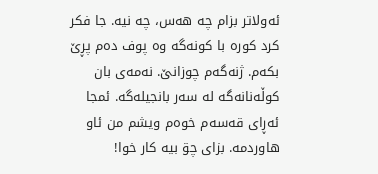ئه‌ولاتر بزام چه‌ هه‌س، چه‌ نیه‌. جا فکر کرد کوره‌ با کونه‌گه‌ وه‌ پوف ده‌م پڕێ بکه‌م. ژنه‌گه‌م چوزانێ. نه‌مه‌ی بان کوڵەنانەگە لە سه‌ر بانجیله‌گه‌. ئمجا ئه‌ڕای قه‌سه‌م خوه‌م ویشم من ئاو هاوردمه‌. بزای چۊ بیه‌ کار خوا!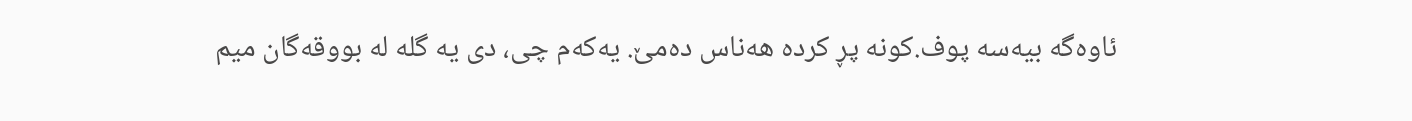ئاوه‌گه‌ بیه‌سه‌ پوف.کونه‌ پڕ کرده‌ هه‌ناس ده‌مێ. یه‌که‌م چی، دی یه‌ گله‌ له‌ بووقه‌گان میم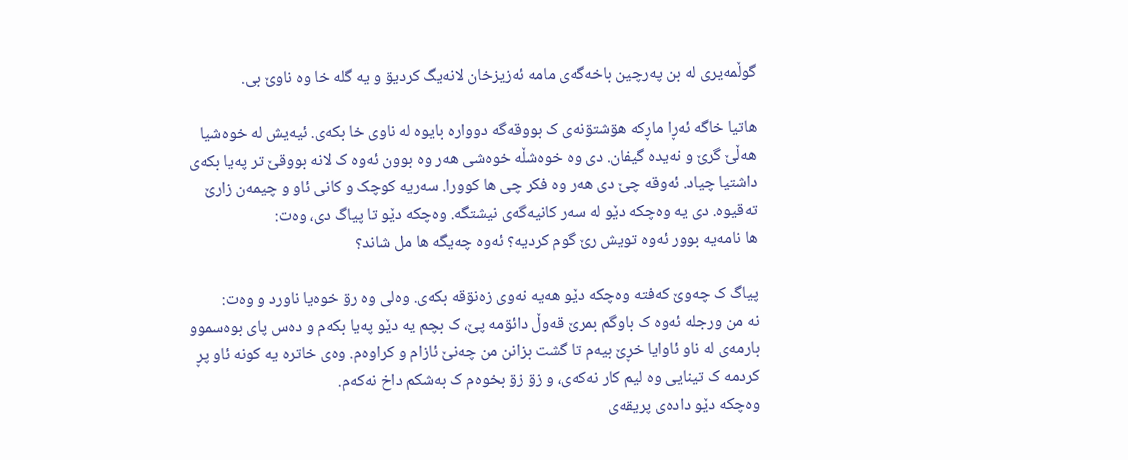گوڵمه‌یری له‌ بن په‌رچین باخه‌گه‌ی مامه‌ ئه‌زیزخان لانه‌یگ کردیۊ و یه‌ گله‌ خا وه‌ ناوێ بی.

هاتیا خاگه‌ ئه‌ڕا ماڕکه‌ هۊشتۊنه‌ی ک بووقه‌گه‌ دوواره‌ بایوه‌ له‌ ناوی خا بکه‌ی. ئیه‌یش له‌ خوه‌شیا هه‌ڵێ گرێ و نه‌یده‌ گیفان. دی وه‌ خوه‌شڵه‌ خوه‌شی هه‌ر وه‌ بوون ئه‌وه‌ ک لانه‌ بووقێ تر په‌یا بکه‌ی داشتیا چیاد. ئه‌وقه‌ چێ دی هه‌ر وه‌ فکر چی ها کوورا. سه‌ریه‌ کوچک و کانی ئاو و چیمه‌ن زارێ ته‌قیوه‌. دی یه‌ وه‌چکه‌ دێو له‌ سه‌ر کانیه‌گه‌ی نیشتگه‌. وه‌چکه‌ دێو تا پیاگ دی، وه‌ت:
ها نامه‌یه‌ بوور ئه‌وه‌ تویش رێ گوم کردیه‌؟ ئه‌وه‌ چه‌یگه‌ ها مل شاند؟

پیاگ ک چه‌وێ که‌فته‌ وه‌چکه‌ دێو هه‌یه‌ نه‌وی زه‌نۊقه‌ بکه‌ی. وه‌لی وه‌ رۊ خوه‌یا ناورد و وه‌ت:
نه‌ من ورجله‌ ئه‌وه‌ ک باوگم بمرێ قه‌وڵ دائۊمه‌ پێ، ک بچم یه‌ دێو په‌یا بکه‌م و ده‌س پای بوه‌سموو بارمه‌ی له‌ ناو ئاوایا خڕێ بیه‌م تا گشت بزانن من چه‌نێ ئازام و کراوه‌م. وه‌ی خاتره‌ یه‌ کونه‌ ئاو پڕ کردمه‌ ک تینایی وه‌ لیم کار نه‌که‌ی، و زۊ زۊ بخوه‌م ک به‌شکم داخ نه‌که‌م.
وه‌چکه‌ دێو داده‌ی پریقه‌ی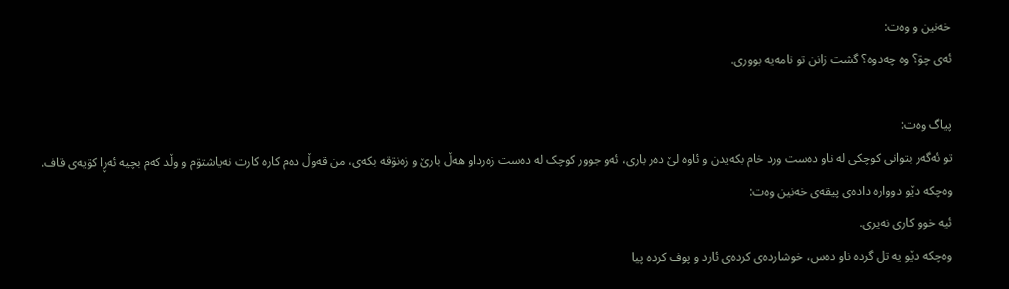خه‌نین و وه‌ت:
ئه‌ی چۊ؟ وه‌ چه‌دوه‌؟ گشت زانن تو نامه‌یه‌ بووری.

پیاگ وه‌ت:
تو ئه‌گه‌ر بتوانی کوچکی له‌ ناو ده‌ست ورد خام بکه‌یدن و ئاوه‌ لێ ده‌ر باری، ئه‌و جوور کوچک له‌ ده‌ست زه‌رداو هه‌ڵ بارێ و زه‌نۊقه‌ بکه‌ی، من قه‌وڵ ده‌م کاره‌ کارت نه‌یاشتۊم و وڵد که‌م بچیه‌ ئه‌ڕا کۊیه‌ی قاف.
وه‌چکه‌ دێو دوواره‌ داده‌ی پیقه‌ی خه‌نین وه‌ت:
ئیه‌ خوو کاری نه‌یری.
وه‌چکه‌ دێو یه‌ تل گرده‌ ناو ده‌س، خوشارده‌ی کرده‌ی ئارد و پوف کرده‌ پیا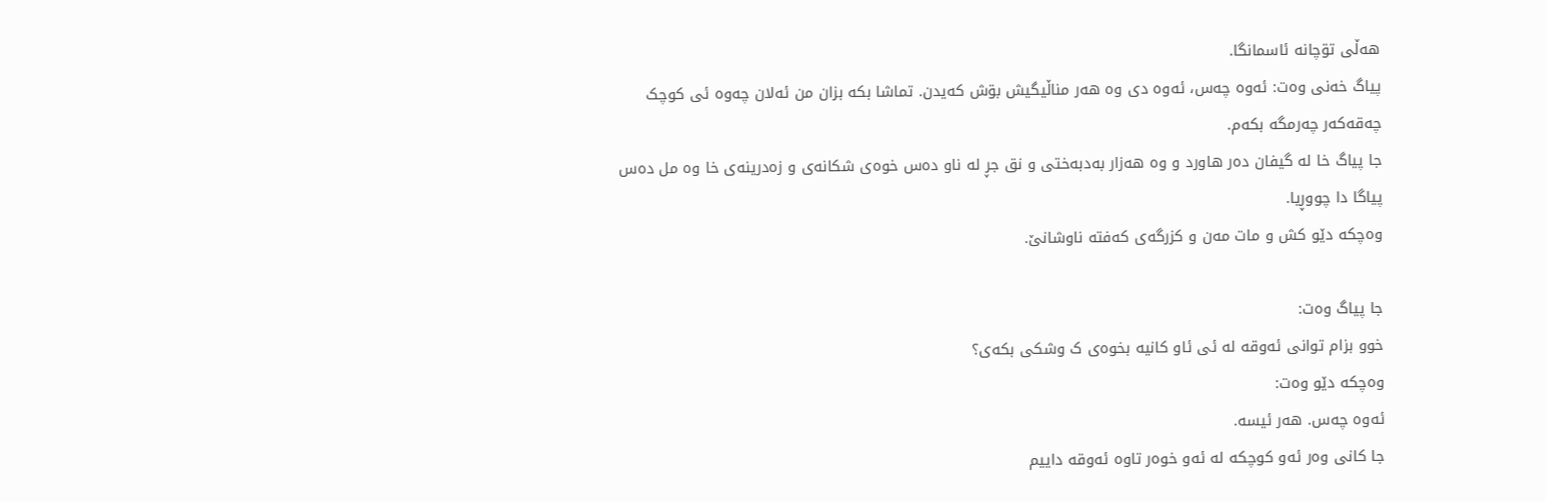هه‌ڵی تۊچانه‌ ئاسمانگا.
پیاگ خه‌نی وه‌ت: ئه‌وه‌ چه‌س، ئه‌وه‌ دی وه‌ هه‌ر مناڵیگیش بۊش که‌یدن. تماشا بکه‌ بزان من ئه‌لان چه‌وه‌ ئی کوچک چه‌قه‌که‌ر چه‌رمگه‌ بکه‌م.
جا پیاگ خا له‌ گیفان ده‌ر هاورد و وه‌ هه‌زار به‌دبه‌ختی و نق جڕ له‌ ناو ده‌س خوه‌ی شکانه‌ی و زه‌درینه‌ی خا وه‌ مل ده‌س پیاگا دا چووڕیا.
وه‌چکه‌ دێو کش و مات مه‌ن و کزرگه‌ی که‌فته‌ ناوشانێ.

جا پیاگ وه‌ت:
خوو بزام توانی ئه‌وقه‌ له‌ ئی ئاو کانیه‌ بخوه‌ی ک وشکی بکه‌ی؟
وه‌چکه‌ دێو وه‌ت:
ئه‌وه‌ چه‌س. هه‌ر ئیسه‌.
جا کانی وه‌ر ئه‌و کوچکه‌ له‌ ئه‌و خوه‌ر تاوه‌ ئه‌وقه‌ داییم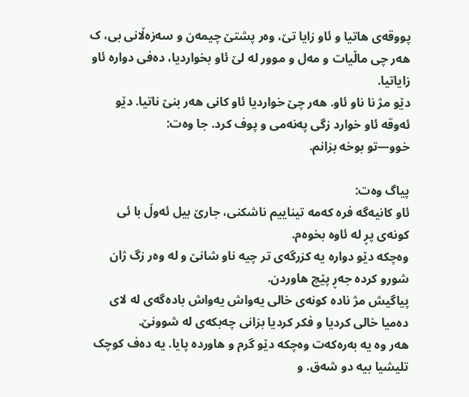پووقه‌ی هاتیا و ئاو زایا تێ، وه‌ر پشتێ چیمه‌ن و سه‌زه‌ڵانی بی، ک هه‌ر چی ماڵیات و مه‌ل و موور له‌ لێ ئاو بخواردیا، ده‌فی دواره‌ ئاو زایاتیا.
دێو مژ نا ناو ئاو. هه‌ر چێ خواردیا ئاو کانی هه‌ر بنێ ناتیا. دێو ئه‌وقه‌ ئاو خوارد زگی په‌نه‌می و پوف کرد. جا وه‌ت:
خوو—تو بوخه‌ بزانم.

پیاگ وه‌ت:
ئاو کانیه‌گه‌ فره‌ که‌مه‌ تیناییم ناشکنی، جارێ بیل ئه‌وڵ با ئی کونه‌ی پڕ له‌ ئاوه‌ بخوه‌م.
وه‌چکه‌ دێو دواره‌ یه‌ کزرگه‌ی تر چیه‌ ناو شانێ و له‌ وه‌ر زگ ژان شورو کرده‌ جه‌ڕ پێچ هاوردن.
پیاگیش مژ ناده‌ کونه‌ی خالی یه‌واش یه‌واش باده‌گه‌ی له‌ لای ده‌میا خالی کردیا و فکر کردیا بزانی چه‌بکه‌ی له‌ شوونێ.
هه‌ر وه‌ یه‌ به‌ره‌که‌ت وه‌چکه‌ دێو گرم و هاورده‌ پایا. یه‌ ده‌ف کوچک تلیشیا بیه‌ دو شه‌ق. و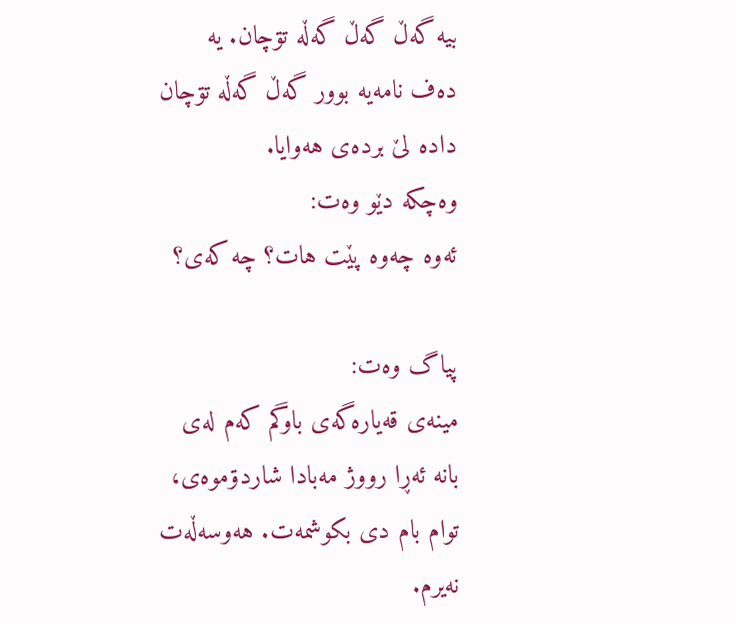بیه‌ گه‌ڵ گه‌ڵ گه‌ڵه‌ تۊچان. یه‌ ده‌ف نامه‌یه‌ بوور گه‌ڵ گه‌ڵه‌ تۊچان داده‌ لێ برده‌ی هه‌وایا.
وه‌چکه‌ دێو وه‌ت:
ئه‌وه‌ چه‌وه‌ پێت هات؟ چه‌ که‌ی؟

پیاگ وه‌ت:
مینه‌ی قه‌یاره‌گه‌ی باوگم که‌م له‌ی بانه‌ ئه‌ڕا رووژ مه‌بادا شاردۊموه‌ی، توام بام دی بکوشمه‌ت. هه‌وسه‌ڵه‌ت نه‌یرم.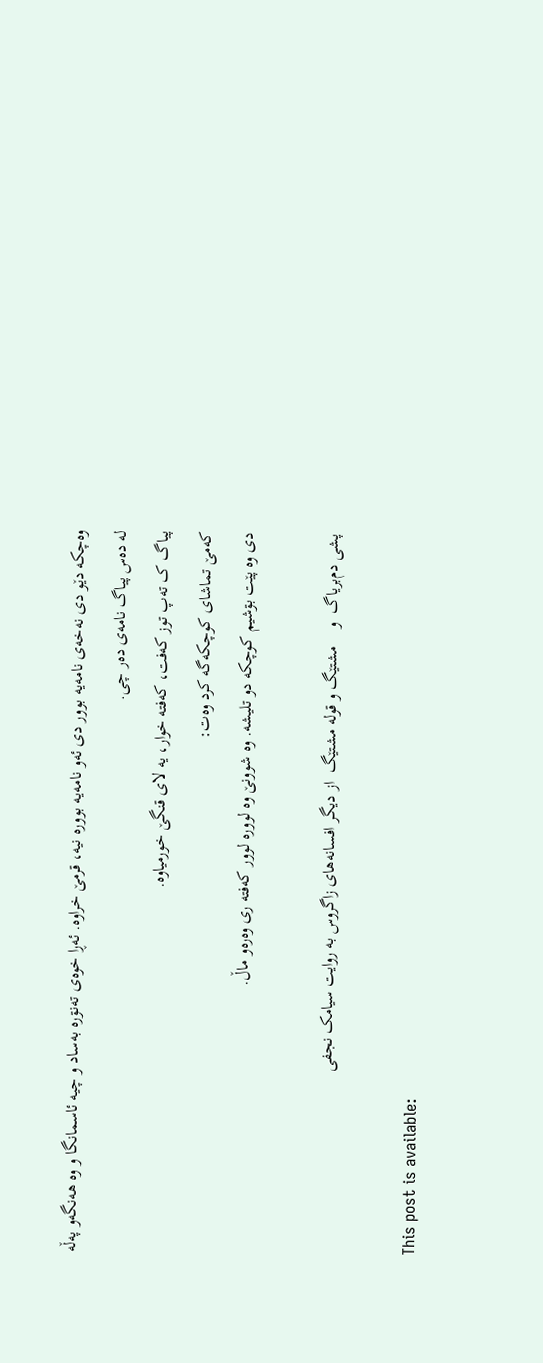وه‌چکه‌ دێو دی نه‌خه‌ی نامه‌یه‌ بوور دی ئه‌و نامه‌یه‌ بووره‌ نیه‌، قرمێ خراوه‌. ئه‌ڕا خوه‌ی ته‌نۊره‌ به‌ساد و چیه‌ ئاسمانگا و وه‌ هه‌نگه‌و په‌ڵه‌ له‌ ده‌س پیاگ نامه‌ی ده‌ر چی.
پیاگ ک ته‌پ توز که‌فت، که‌فته‌ خوار، یه‌ لای قنگێ خورمیاوه‌.
که‌مێ تماشای کوچکه‌گه‌ کرد وه‌ت:
دی وه‌ پێت بۊشیم کوچکه‌ دو تلیشه‌. وه‌ شوونێ وه‌ لووره‌ لوور که‌فته‌ ری وه‌ره‌و ماڵ.

پشی دم‌بریاگ  و    مشتێگ و قولە مشتێگ  از دیگر افسانه‌های زاگروس به روایت سیامک نجفی

This post is available: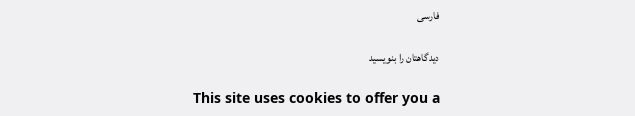فارسی

دیدگاهتان را بنویسید

This site uses cookies to offer you a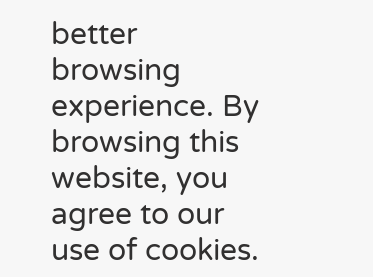better browsing experience. By browsing this website, you agree to our use of cookies.